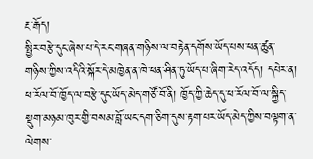རྔ་རྒོད།
སྤྱིར་བརྩེ་དུང་ཞེས་པ་དེ་རང་གཞན་གཉིས་ལ་བརྟེན་དགོས་ཡོད་པས་ཕན་ཚུན་གཉིས་ཀྱིས་འདིའི་སྐོར་དེ་མཁྱེན་ན་ཁེ་ཕན་ཤིན་ཏུ་ཡོད་པ་ཞིག་རེད་འདོད། དཔེར་ན། ཕ་རོལ་བོ་ཁྱོད་ལ་བརྩེ་དུང་ཡོད་མེད་གཙོ་བོ་ནི། ཁྱོད་ཀྱི་ཆེད་དུ་ཕ་རོལ་བོ་ལ་སྐྱིད་སྡུག་མཉམ་ཁུར་གྱི་བསམ་བློ་ཡང་དག་ཅིག་དུས་རྟག་པར་ཡོད་མེད་ཀྱིས་བལྟག་ན་ལེགས་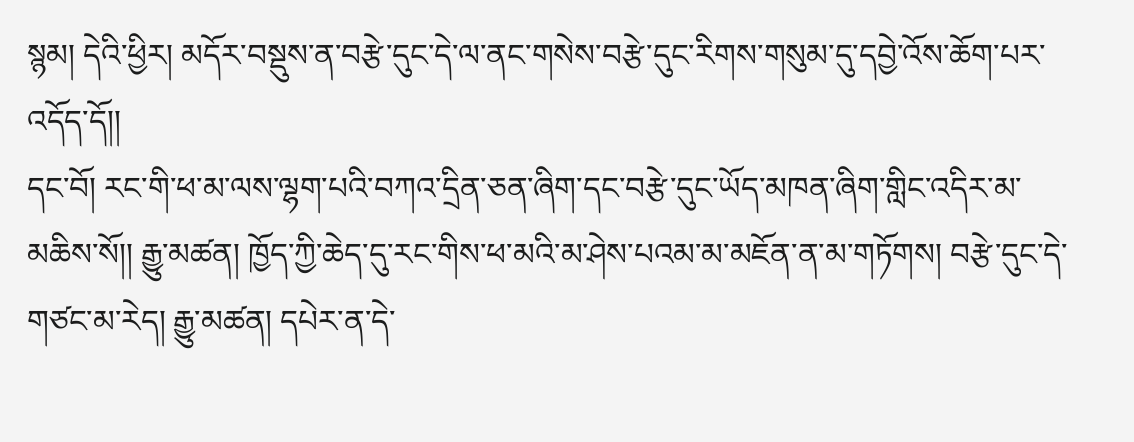སྙམ། དེའི་ཕྱིར། མདོར་བསྡུས་ན་བརྩེ་དུང་དེ་ལ་ནང་གསེས་བརྩེ་དུང་རིགས་གསུམ་དུ་དབྱེ་འོས་ཆོག་པར་འདོད་དོ།།
དང་བོ། རང་གི་ཕ་མ་ལས་ལྷག་པའི་བཀའ་དྲིན་ཅན་ཞིག་དང་བརྩེ་དུང་ཡོད་མཁན་ཞིག་གླིང་འདིར་མ་མཆིས་སོ།། རྒྱུ་མཚན། ཁྱོད་ཀྱི་ཆེད་དུ་རང་གིས་ཕ་མའི་མ་ཤེས་པའམ་མ་མཇོན་ན་མ་གཏོགས། བརྩེ་དུང་དེ་གཙང་མ་རེད། རྒྱུ་མཚན། དཔེར་ན་དེ་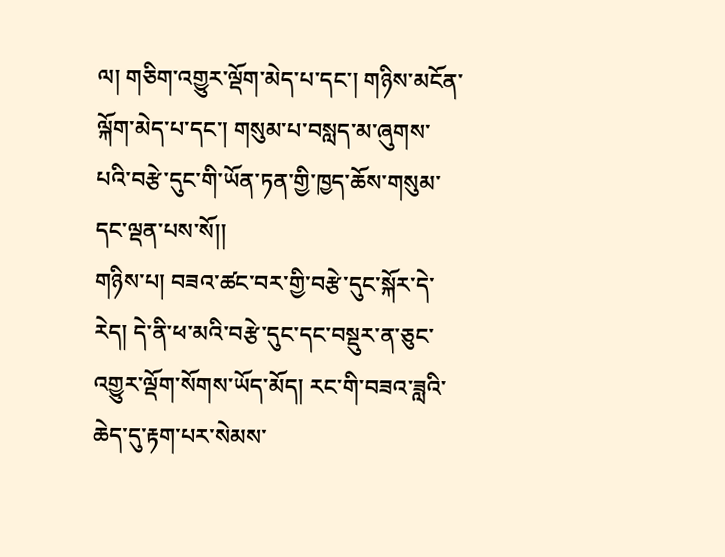ལ། གཅིག་འགྱུར་ལྡོག་མེད་པ་དང་། གཉིས་མངོན་ལྐོག་མེད་པ་དང་། གསུམ་པ་བསླད་མ་ཞུགས་པའི་བརྩེ་དུང་གི་ཡོན་ཏན་གྱི་ཁྱད་ཆོས་གསུམ་དང་ལྡན་པས་སོ།།
གཉིས་པ། བཟའ་ཚང་བར་གྱི་བརྩེ་དུང་སྐོར་དེ་རེད། དེ་ནི་ཕ་མའི་བརྩེ་དུང་དང་བསྡུར་ན་ཅུང་འགྱུར་ལྡོག་སོགས་ཡོད་མོད། རང་གི་བཟའ་ཟླའི་ཆེད་དུ་རྟག་པར་སེམས་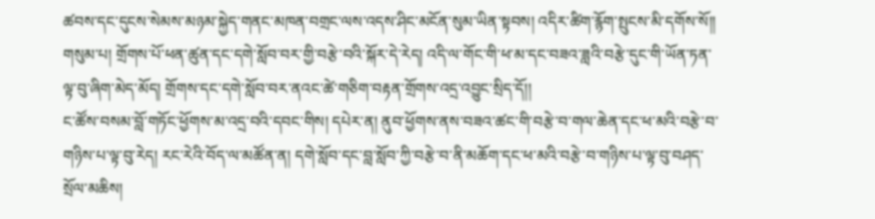ཚབས་དང་དུངས་སེམས་མཉམ་སྐྱེད་གནང་མཁན་བགྲང་ལས་འདས་ཤིང་མངོན་སུམ་ཡིན་སྟབས། འདིར་ཚིག་རྙོག་སྤུངས་མི་དགོས་སོ།།
གསུམ་པ། གྲོགས་པོ་ཕན་ཚུན་དང་དགེ་སློབ་བར་གྱི་བརྩེ་བའི་སྐོར་དེ་རེད། འདི་ལ་གོང་གི་ཕ་མ་དང་བཟའ་ཟླའི་བརྩེ་དུང་གི་ཡོན་ཏན་ལྟ་བུ་ཞིག་མེད་མོད། གྲོགས་དང་དགེ་སློབ་བར་ནའང་ཚེ་གཅིག་བརྟན་གྲོགས་འདྲ་འབྱུང་སྲིད་དོ།།
ང་ཚོས་བསམ་བློ་གཏོང་ཕྱོགས་མ་འདྲ་བའི་དབང་གིས། དཔེར་ན། ནུབ་ཕྱོགས་ནས་བཟའ་ཚང་གི་བརྩེ་བ་གལ་ཆེན་དང་ཕ་མའི་བརྩེ་བ་གཉིས་པ་ལྟ་བུ་རེད། རང་རེའི་བོད་ལ་མཚོན་ན། དགེ་སློབ་དང་བླ་སློབ་ཀྱི་བརྩེ་བ་ནི་མཆོག་དང་ཕ་མའི་བརྩེ་བ་གཉིས་པ་ལྟ་བུ་བཤད་སྲོལ་མཆིས།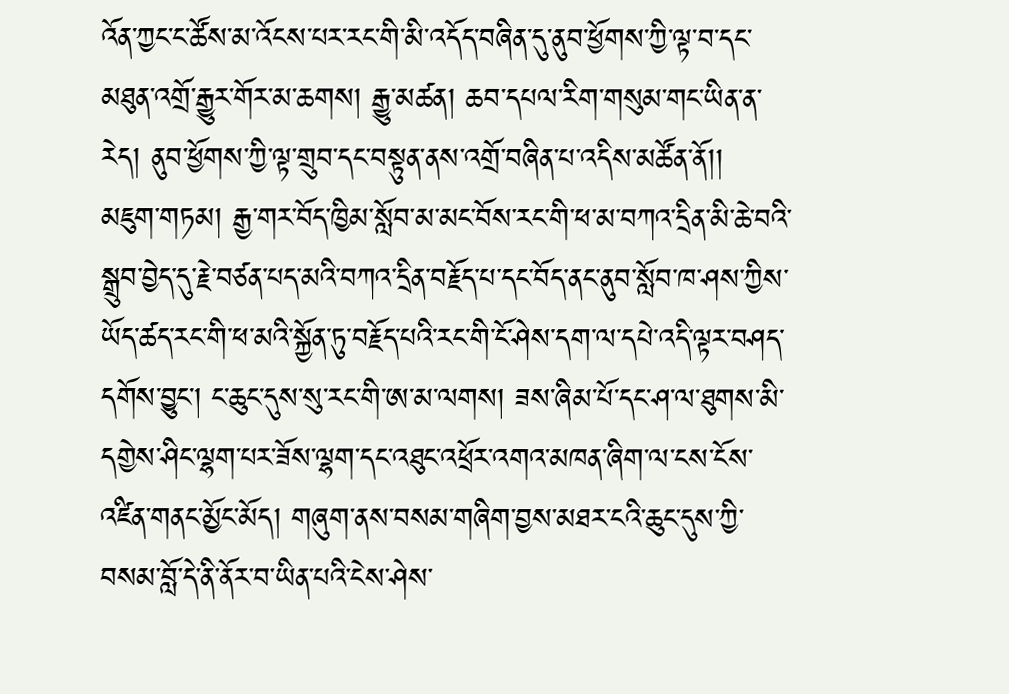འོན་ཀྱང་ང་ཚོས་མ་འོངས་པར་རང་གི་མི་འདོད་བཞིན་དུ་ནུབ་ཕྱོགས་ཀྱི་ལྟ་བ་དང་མཐུན་འགྲོ་རྒྱུར་གོར་མ་ཆགས། རྒྱུ་མཚན། ཆབ་དཔལ་རིག་གསུམ་གང་ཡིན་ན་རེད། ནུབ་ཕྱོགས་ཀྱི་ལྟ་གྲུབ་དང་བསྟུན་ནས་འགྲོ་བཞིན་པ་འདིས་མཚོན་ནོ།།
མཇུག་གཏམ། རྒྱ་གར་བོད་ཁྱིམ་སློབ་མ་མང་བོས་རང་གི་ཕ་མ་བཀའ་དྲིན་མི་ཆེ་བའི་སྒྲུབ་བྱེད་དུ་རྗེ་བཙན་པད་མའི་བཀའ་དྲིན་བརྗོད་པ་དང་བོད་ནང་ནུབ་སློབ་ཁ་ཤས་ཀྱིས་ཡོད་ཚད་རང་གི་ཕ་མའི་སྐྱོན་ཏུ་བརྗོད་པའི་རང་གི་ངོ་ཤེས་དག་ལ་དཔེ་འདི་ལྟར་བཤད་དགོས་བྱུང་། ང་ཆུང་དུས་སུ་རང་གི་ཨ་མ་ལགས། ཟས་ཞིམ་པོ་དང་ཤ་ལ་ཐུགས་མི་དགྱེས་ཤིང་ལྷག་པར་ཟོས་ལྷག་དང་འཐུང་འཕྲོར་འགའ་མཁན་ཞིག་ལ་ངས་ངོས་འཛིན་གནང་མྱོང་མོད། གཞུག་ནས་བསམ་གཞིག་བྱས་མཐར་ངའི་ཆུང་དུས་ཀྱི་བསམ་བློ་དེ་ནི་ནོར་བ་ཡིན་པའི་ངེས་ཤེས་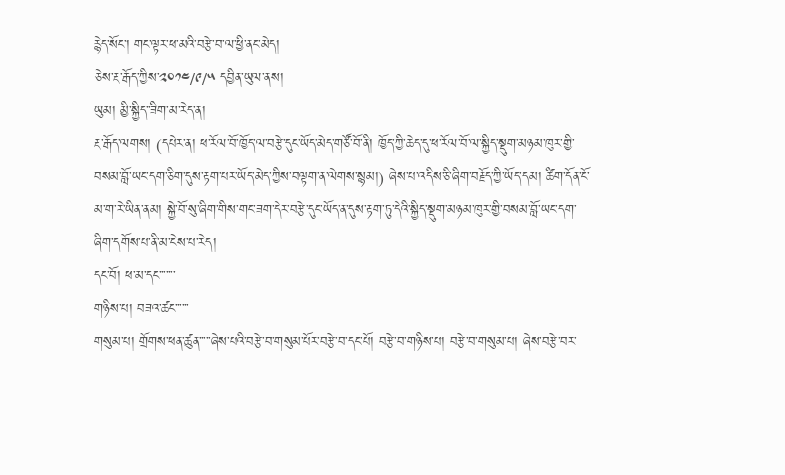རྙེད་སོང་། གང་ལྟར་ཕ་མའི་བརྩེ་བ་ལ་ཕྱི་ནང་མེད།
ཅེས་རྔ་རྒོད་ཀྱིས་༢༠༡༤/༩/༥ དབྱིན་ཡུལ་ནས།
ཡུམ། མྱི་སྐྱིད་་ཟིག་མ་རེད་ན།
རྔ་རྒོད་ལགས། (དཔེར་ན། ཕ་རོལ་བོ་ཁྱོད་ལ་བརྩེ་དུང་ཡོད་མེད་གཙོ་བོ་ནི། ཁྱོད་ཀྱི་ཆེད་དུ་ཕ་རོལ་བོ་ལ་སྐྱིད་སྡུག་མཉམ་ཁུར་གྱི་བསམ་བློ་ཡང་དག་ཅིག་དུས་རྟག་པར་ཡོད་མེད་ཀྱིས་བལྟག་ན་ལེགས་སྙམ།) ཞེས་པ་འདིས་ཅི་ཞིག་བརྗོད་ཀྱི་ཡོད་དམ། ཚིག་དོན་ངོ་མ་ག་རེ་ཡིན་ནམ། སྐྱེ་བོ་སུ་ཞིག་གིས་གང་ཟག་དེར་བརྩེ་དུང་ཡོད་ན་དུས་རྟག་ཏུ་དེའི་སྐྱིད་སྡུག་མཉམ་ཁུར་གྱི་བསམ་བློ་ཡང་དག་ཞིག་དགོས་པ་ནི་མ་ངེས་པ་རེད།
དང་བོ། ཕ་མ་དང་་་་་་་
གཉིས་པ། བཟའ་ཚང་་་་་་
གསུམ་པ། གྲོགས་ཕན་ཚུན་་་་་ཞེས་པའི་བརྩེ་བ་གསུམ་པོར་བརྩེ་བ་དང་པོ། བརྩེ་བ་གཉིས་པ། བརྩེ་བ་གསུམ་པ། ཞེས་བརྩེ་བར་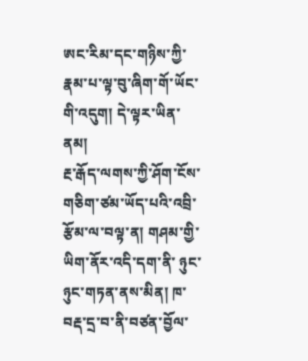ཨང་རིམ་དང་གཉིས་ཀྱི་རྣམ་པ་ལྟ་བུ་ཞིག་གོ་ཡོང་གི་འདུག། དེ་ལྟར་ཡིན་ནམ།
རྔ་རྒོད་ལགས་ཀྱི་ཤོག་ངོས་གཅིག་ཙམ་ཡོད་པའི་འབྲི་རྩོམ་ལ་བལྟ་ན། གཤམ་གྱི་ཡིག་ནོར་འདི་དག་ནི་ ཉུང་ཉུང་གཏན་ནས་མིན། ཁ་བརྡ་དྲ་བ་ནི་བཙན་བྱོལ་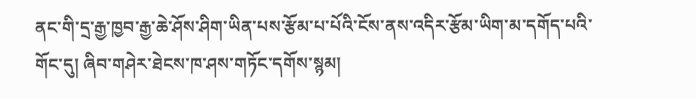ནང་གི་དྲ་རྒྱ་ཁྱབ་རྒྱ་ཆེ་ཤོས་ཤིག་ཡིན་པས་རྩོམ་པ་པོའི་ངོས་ནས་འདིར་རྩོམ་ཡིག་མ་དགོད་པའི་གོང་དུ། ཞིབ་གཤེར་ཐེངས་ཁ་ཤས་གཏོང་དགོས་སྙམ།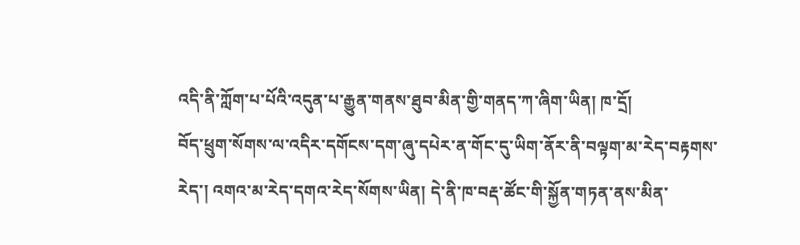འདི་ནི་ཀློག་པ་པོའི་འདུན་པ་རྒྱུན་གནས་ཐུབ་མིན་གྱི་གནད་ཀ་ཞིག་ཡིན། ཁ་དྲོ།
བོད་ཕྲུག་སོགས་ལ་འདིར་དགོངས་དག་ཞུ་དཔེར་ན་གོང་དུ་ཡིག་ནོར་ནི་བལྟག་མ་རེད་བརྟགས་རེད་། འགའ་མ་རེད་དགའ་རེད་སོགས་ཡིན། དེ་ནི་ཁ་བརྡ་ཚོང་གི་སྐྱོན་གཏན་ནས་མིན་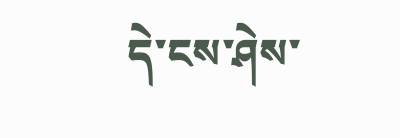དེ་ངས་ཤེས་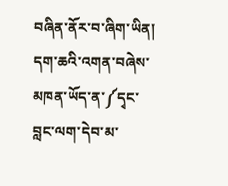བཞིན་ནོར་བ་ཞིག་ཡིན། དག་ཆའི་འགན་བཞེས་མཁན་ཡོད་ན་༼དྭང་བླང་ལག་དེབ་མ་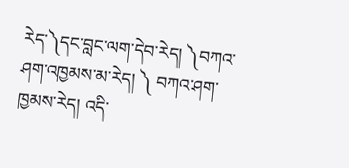རེད་༽དང་བླང་ལག་དེབ་རེད། ༽བཀའ་ཤག་འཁྱམས་མ་རེད། ༽ བཀའ་ཤག་ཁྱམས་རེད། འདི་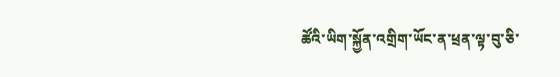ཚོའི་ཡིག་སྐྱོན་འགྲིག་ཡོང་ན་ཕྲན་ལྟ་བུ་ཅི་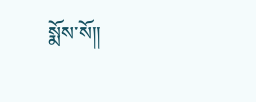སྨོས་སོ།།